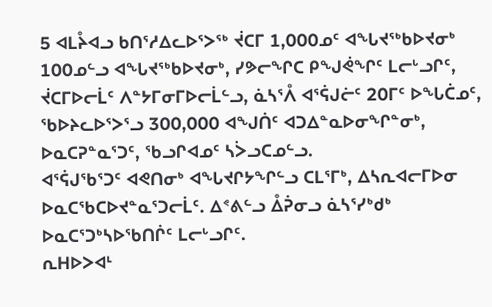5 ᐊᒪᔧᐊᓗ ᑲᑎᕐᓱᐃᓚᐅᕐᐳᖅ ᔫᑕᒥ 1,000ᓄᑦ ᐊᖓᔪᖅᑲᐅᔪᓂᒃ 100ᓄᓪᓗ ᐊᖓᔪᖅᑲᐅᔪᓂᒃ, ᓯᕗᓕᖏᑕ ᑭᖑᕚᖏᑦ ᒪᓕᒡᓗᒋᑦ, ᔫᑕᒥᐅᓕᒫᑦ ᐱᓐᔭᒥᓂᒥᐅᓕᒫᓪᓗ, ᓈᓴᕐᐰ ᐊᕐᕌᒍᓖᑦ 20ᒥᑦ ᐅᖓᑖᓄᑦ, ᖃᐅᔨᓚᐅᕐᐳᕐᓗ 300,000 ᐊᖑᑏᑦ ᐊᑐᐃᓐᓇᐅᓂᖏᓐᓂᒃ, ᐅᓇᑕᕈᓐᓇᕐᑐᑦ, ᖃᓗᒋᐊᓄᑦ ᓴᐴᓗᑕᓄᓪᓗ.
ᐊᕐᕌᒍᖃᕐᑐᑦ ᐊᕙᑎᓂᒃ ᐊᖓᔪᒋᔭᖏᓪᓗ ᑕᒪᕐᒥᒃ, ᐃᓴᕆᐊᓕᒥᐅᓂ ᐅᓇᑕᖃᑕᐅᔪᓐᓇᕐᑐᓕᒫᑦ. ᐃᕝᕕᓪᓗ ᐂᕉᓂᓗ ᓈᓴᕐᓯᒃᑯᒃ ᐅᓇᑕᕐᑐᒃᓴᐅᖃᑎᒌᑦ ᒪᓕᒡᓗᒋᑦ.
ᕆᕼᐅᐳᐊᒻ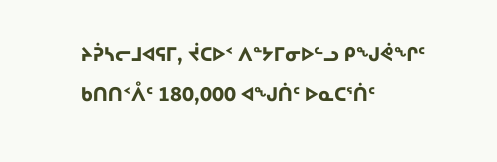ᔨᕉᓴᓕᒧᐊᕋᒥ, ᔫᑕᐅᑉ ᐱᓐᔭᒥᓂᐅᓪᓗ ᑭᖑᕚᖏᑦ ᑲᑎᑎᑉᐰᑦ 180,000 ᐊᖑᑏᑦ ᐅᓇᑕᕐᑏᑦ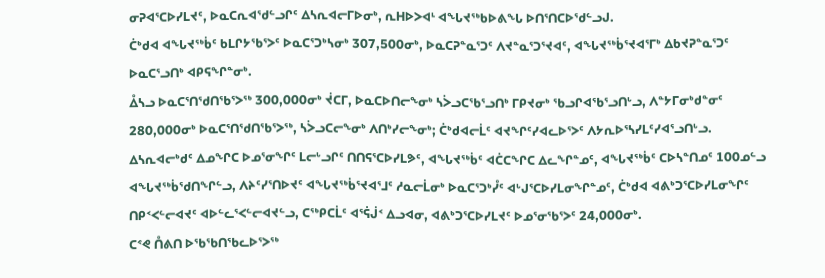ᓂᕈᐊᕐᑕᐅᓯᒪᔪᑦ, ᐅᓇᑕᕆᐊᖁᓪᓗᒋᑦ ᐃᓴᕆᐊᓕᒥᐅᓂᒃ, ᕆᕼᐅᐳᐊᒻ ᐊᖓᔪᖅᑲᐅᕕᖓ ᐅᑎᕐᑎᑕᐅᖁᓪᓗᒍ.
ᑖᒃᑯᐊ ᐊᖓᔪᖅᑳᑦ ᑲᒪᒋᔭᖃᕐᐳᑦ ᐅᓇᑕᕐᑐᒃᓴᓂᒃ 307,500ᓂᒃ, ᐅᓇᑕᕈᓐᓇᕐᑐᑦ ᐱᔪᓐᓇᕐᑐᕐᔪᐊᑦ, ᐊᖓᔪᖅᑳᕐᔪᐊᕐᒥᒃ ᐃᑲᔪᕈᓐᓇᕐᑐᑦ ᐅᓇᑕᕐᓗᑎᒃ ᐊᑭᕋᖏᓐᓂᒃ.
ᐂᓴᓗ ᐅᓇᑕᕐᑎᖁᑎᖃᕐᐳᖅ 300,000ᓂᒃ ᔫᑕᒥ, ᐅᓇᑕᐅᑎᓕᖕᓂᒃ ᓴᐴᓗᑕᖃᕐᓗᑎᒃ ᒥᑭᔪᓂᒃ ᖃᓗᒋᐊᖃᕐᓗᑎᒡᓗ, ᐱᓐᔭᒥᓂᒃᑯᓐᓂᑦ 280,000ᓂᒃ ᐅᓇᑕᕐᑎᖁᑎᖃᕐᐳᖅ, ᓴᐴᓗᑕᓕᖕᓂᒃ ᐱᑎᒃᓯᓕᖕᓂᒃ; ᑖᒃᑯᐊᓕᒫᑦ ᐊᔪᖏᑦᓯᐊᓚᐅᕐᐳᑦ ᐱᔭᕆᐅᕐᓴᓯᒪᑦᓯᐊᕐᓗᑎᒡᓗ.
ᐃᓴᕆᐊᓕᒃᑯᑦ ᐃᓄᖏᑕ ᐅᓄᕐᓂᖏᑦ ᒪᓕᒡᓗᒋᑦ ᑎᑎᕋᕐᑕᐅᓯᒪᕗᑦ, ᐊᖓᔪᖅᑳᑦ ᐊᑖᑕᖏᑕ ᐃᓚᖏᓐᓄᑦ, ᐊᖓᔪᖅᑳᑦ ᑕᐅᓴᓐᑎᓄᑦ 100ᓄᓪᓗ ᐊᖓᔪᖅᑳᖁᑎᖏᓪᓗ, ᐱᔨᑦᓯᕐᑎᐅᔪᑦ ᐊᖓᔪᖅᑳᕐᔪᐊᕐᒧᑦ ᓱᓇᓕᒫᓂᒃ ᐅᓇᑕᕐᑐᒃᓮᑦ ᐊᒡᒍᕐᑕᐅᓯᒪᓂᖏᓐᓄᑦ, ᑖᒃᑯᐊ ᐊᕕᒃᑐᕐᑕᐅᓯᒪᓂᖏᑦ ᑎᑭᑉᐸᓪᓕᐊᔪᑦ ᐊᐅᓪᓚᕐᐸᓪᓕᐊᔪᓪᓗ, ᑕᖅᑭᑕᒫᑦ ᐊᕐᕌᒎᑉ ᐃᓗᐊᓂ, ᐊᕕᒃᑐᕐᑕᐅᓯᒪᔪᑦ ᐅᓄᕐᓂᖃᕐᐳᑦ 24,000ᓂᒃ.
ᑕᕝᕙ ᑍᕕᑎ ᐅᖃᖃᑎᖃᓚᐅᕐᐳᖅ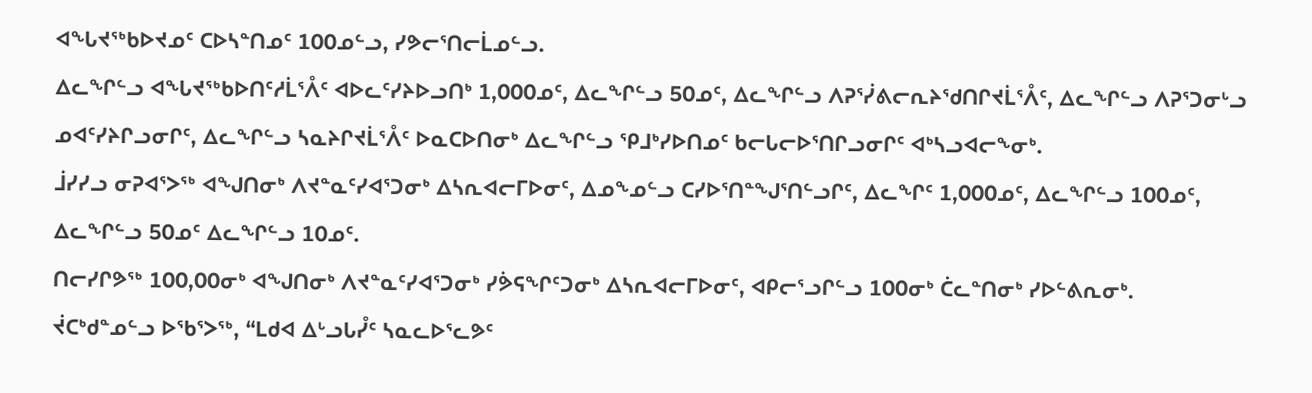ᐊᖓᔪᖅᑲᐅᔪᓄᑦ ᑕᐅᓴᓐᑎᓄᑦ 100ᓄᓪᓗ, ᓯᕗᓕᕐᑎᓕᒫᓄᓪᓗ.
ᐃᓚᖏᓪᓗ ᐊᖓᔪᖅᑲᐅᑎᑦᓱᒫᕐᐰᑦ ᐊᐅᓚᑦᓯᔨᐅᓗᑎᒃ 1,000ᓄᑦ, ᐃᓚᖏᓪᓗ 50ᓄᑦ, ᐃᓚᖏᓪᓗ ᐱᕈᕐᓰᕕᓕᕆᔨᖁᑎᒋᔪᒫᕐᐰᑦ, ᐃᓚᖏᓪᓗ ᐱᕈᕐᑐᓂᒡᓗ ᓄᐊᑦᓯᔨᒋᓗᓂᒋᑦ, ᐃᓚᖏᓪᓗ ᓴᓇᔨᒋᔪᒫᕐᐰᑦ ᐅᓇᑕᐅᑎᓂᒃ ᐃᓚᖏᓪᓗ ᕿᒧᒃᓯᐅᑎᓄᑦ ᑲᓕᒐᓕᐅᕐᑎᒋᓗᓂᒋᑦ ᐊᒃᓴᓗᐊᓕᖕᓂᒃ.
ᒨᓯᓯᓗ ᓂᕈᐊᕐᐳᖅ ᐊᖑᑎᓂᒃ ᐱᔪᓐᓇᑦᓯᐊᕐᑐᓂᒃ ᐃᓴᕆᐊᓕᒥᐅᓂᑦ, ᐃᓄᖕᓄᓪᓗ ᑕᓯᐅᕐᑎᓐᖑᕐᑎᓪᓗᒋᑦ, ᐃᓚᖏᑦ 1,000ᓄᑦ, ᐃᓚᖏᓪᓗ 100ᓄᑦ, ᐃᓚᖏᓪᓗ 50ᓄᑦ ᐃᓚᖏᓪᓗ 10ᓄᑦ.
ᑎᓕᓯᒋᕗᖅ 100,00ᓂᒃ ᐊᖑᑎᓂᒃ ᐱᔪᓐᓇᑦᓯᐊᕐᑐᓂᒃ ᓯᕘᕋᖏᑦᑐᓂᒃ ᐃᓴᕆᐊᓕᒥᐅᓂᑦ, ᐊᑭᓕᕐᓗᒋᓪᓗ 100ᓂᒃ ᑖᓚᓐᑎᓂᒃ ᓯᐅᓪᕕᕆᓂᒃ.
ᔫᑕᒃᑯᓐᓄᓪᓗ ᐅᖃᕐᐳᖅ, “ᒪᑯᐊ ᐃᒡᓗᒐᓮᑦ ᓴᓇᓚᐅᕐᓚᕗᑦ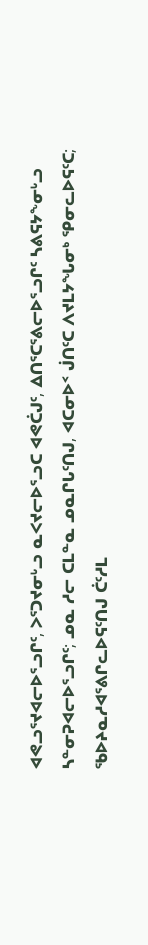ᐊᕙᓗᕐᔪᐊᓕᐅᕐᓗᒋᑦ, ᐳᕐᑐᔪᓂᒡᓗ ᓇᐸᔪᓕᐅᕐᓗᑕ ᐊᕙᑖᒍᑦ, ᐃᑎᕐᑕᕐᕕᓕᐅᕐᓗᒋᑦ ᓴᕕᕋᔭᖕᓂᒡᓗ ᓴᓐᓂᕈᐊᓕᐅᕐᓗᒋᑦ; ᓄᓇ ᓱᓕ ᑕᒪᓐᓇ ᓄᓇᒋᒐᑦᑎᒍ, ᐊᑕᓂᐅᑉ ᒎᑎᑦᑕ ᐱᔪᒪᔭᖓᓂᒃ ᕿᓂᓚᐅᕋᑦᑕ; ᖃᐅᔨᓇᓱᐊᕐᕕᒋᓚᐅᕋᑦᑎᒍ ᑖᑦᓱᒪ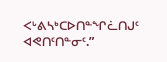ᐸᒡᕕᓴᒃᑕᐅᑎᓐᖏᓛᑎᒍᑦ ᐊᕙᑎᑦᑎᓐᓂᑦ.”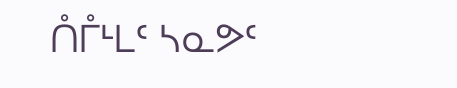ᑍᒤᒻᒪᑦ ᓴᓇᕗᑦ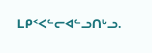ᒪᑭᑉᐸᓪᓕᐊᓪᓗᑎᒡᓗ.